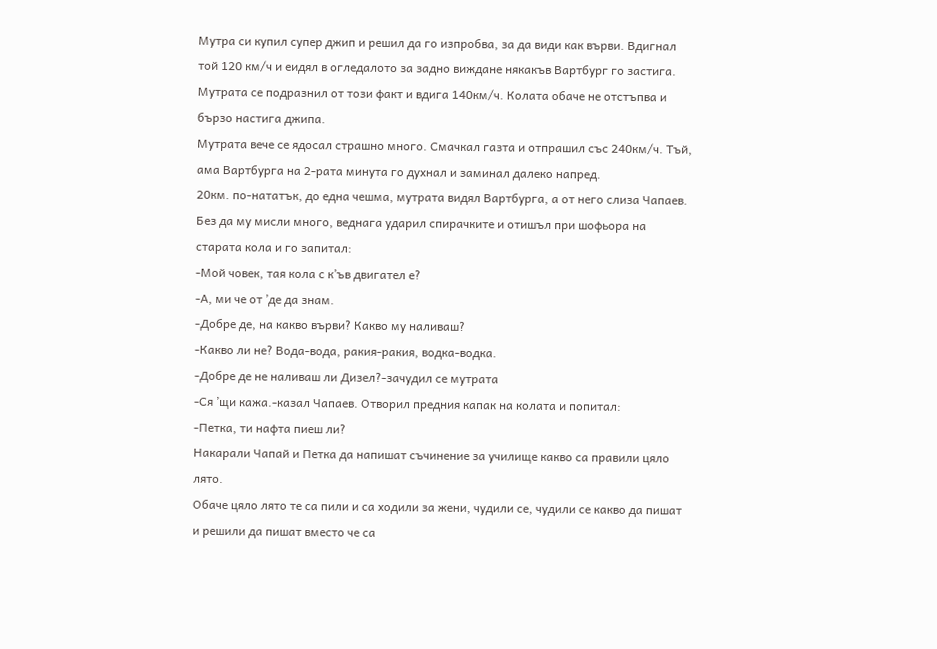Мутра си купил супер джип и решил да го изпробва, за да види как върви. Вдигнал той 120 км/ч и еидял в огледалото за задно виждане някакъв Вартбург го застига.
Мутрата се подразнил от този факт и вдига 140км/ч. Колата обаче не отстъпва и бързо настига джипа.
Мутрата вече се ядосал страшно много. Смачкал газта и отпрашил със 240км/ч. Тъй, ама Вартбурга на 2-рата минута го духнал и заминал далеко напред.
20км. по-нататък, до една чешма, мутрата видял Вартбурга, а от него слиза Чапаев.
Без да му мисли много, веднага ударил спирачките и отишъл при шофьора на старата кола и го запитал:
-Мой човек, тая кола с к’ъв двигател е?
-А, ми че от ’де да знам.
-Добре де, на какво върви? Какво му наливаш?
-Какво ли не? Вода-вода, ракия-ракия, водка-водка.
-Добре де не наливаш ли Дизел?-зачудил се мутрата
-Ся ’щи кажа.-казал Чапаев. Отворил предния капак на колата и попитал:
-Петка, ти нафта пиеш ли?
Накарали Чапай и Петка да напишат съчинение за училище какво са правили цяло лято.
Обаче цяло лято те са пили и са ходили за жени, чудили се, чудили се какво да пишат и решили да пишат вместо че са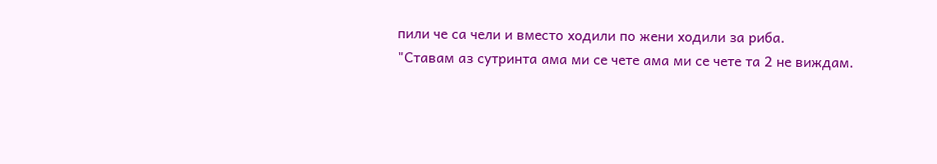пили че са чели и вместо ходили по жени ходили за риба.
"Ставам аз сутринта ама ми се чете ама ми се чете та 2 не виждам.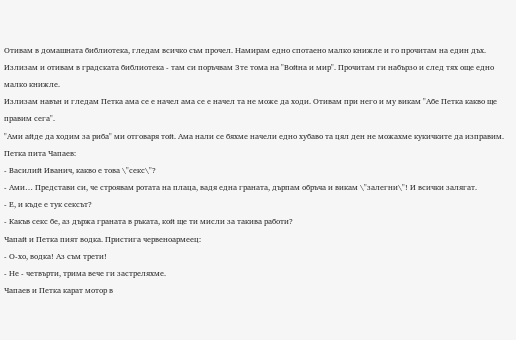Отивам в домашната библиотека, гледам всичко съм прочел. Намирам едно спотаено малко книжле и го прочитам на един дъх.
Излизам и отивам в градската библиотека - там си поръчвам 3те тома на "Война и мир". Прочитам ги набързо и след тях още едно малко книжле.
Излизам навън и гледам Петка ама се е начел ама се е начел та не може да ходи. Отивам при него и му викам "Абе Петка какво ще правим сега".
"Ами айде да ходим за риба" ми отговаря той. Ама нали се бяхме начели едно хубаво та цял ден не можахме кукичките да изправим.
Петка пита Чапаев:
- Василий Иванич, какво е това \"секс\"?
- Ами… Представи си, че строявам ротата на плаца, вадя една граната, дърпам обръча и викам \"залегни\"! И всички залягат.
- Е, и къде е тук сексът?
- Какъв секс бе, аз държа граната в ръката, кой ще ти мисли за такива работи?
Чапай и Петка пият водка. Пристига червеноармеец:
- О-хо, водка! Аз съм трети!
- Не - четвърти, трима вече ги застреляхме.
Чапаев и Петка карат мотор в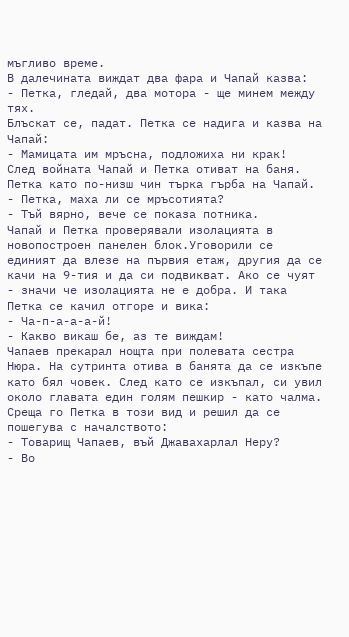мъгливо време.
В далечината виждат два фара и Чапай казва:
- Петка, гледай, два мотора - ще минем между тях.
Блъскат се, падат. Петка се надига и казва на Чапай:
- Мамицата им мръсна, подложиха ни крак!
След войната Чапай и Петка отиват на баня. Петка като по-низш чин търка гърба на Чапай.
- Петка, маха ли се мръсотията?
- Тъй вярно, вече се показа потника.
Чапай и Петка проверявали изолацията в новопостроен панелен блок.Уговорили се единият да влезе на първия етаж, другия да се качи на 9-тия и да си подвикват. Ако се чуят - значи че изолацията не е добра. И така Петка се качил отгоре и вика:
- Ча-п-а-а-а-й!
- Какво викаш бе, аз те виждам!
Чапаев прекарал нощта при полевата сестра Нюра. На сутринта отива в банята да се изкъпе като бял човек. След като се изкъпал, си увил около главата един голям пешкир - като чалма. Среща го Петка в този вид и решил да се пошегува с началството:
- Товарищ Чапаев, въй Джавахарлал Неру?
- Во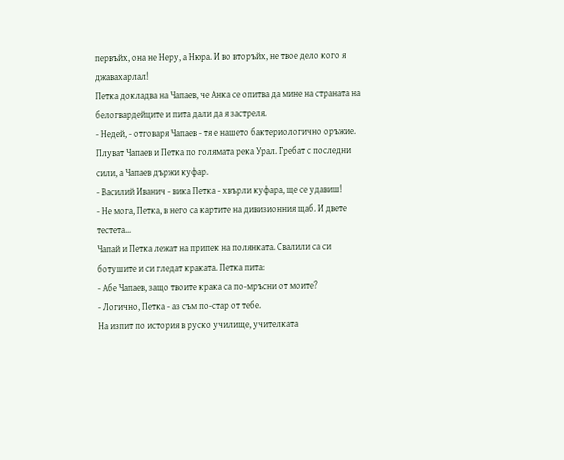первъйх, она не Неру, а Нюра. И во вторъйх, не твое дело кого я джавахарлал!
Петка докладва на Чапаев, че Анка се опитва да мине на страната на белогвардейците и пита дали да я застреля.
- Недей, - отговаря Чапаев - тя е нашето бактериологично оръжие.
Плуват Чапаев и Петка по голямата река Урал. Гребат с последни сили, а Чапаев държи куфар.
- Василий Иванич - вика Петка - хвърли куфара, ще се удавиш!
- Не мога, Петка, в него са картите на дивизионния щаб. И двете тестета…
Чапай и Петка лежат на припек на полянката. Свалили са си ботушите и си гледат краката. Петка пита:
- Абе Чапаев, защо твоите крака са по-мръсни от моите?
- Логично, Петка - аз съм по-стар от тебе.
На изпит по история в руско училище, учителката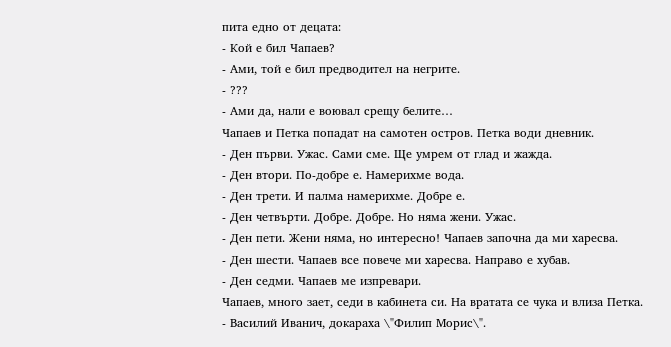пита едно от децата:
- Кой е бил Чапаев?
- Ами, той е бил предводител на негрите.
- ???
- Ами да, нали е воювал срещу белите…
Чапаев и Петка попадат на самотен остров. Петка води дневник.
- Ден първи. Ужас. Сами сме. Ще умрем от глад и жажда.
- Ден втори. По-добре е. Намерихме вода.
- Ден трети. И палма намерихме. Добре е.
- Ден четвърти. Добре. Добре. Но няма жени. Ужас.
- Ден пети. Жени няма, но интересно! Чапаев започна да ми харесва.
- Ден шести. Чапаев все повече ми харесва. Направо е хубав.
- Ден седми. Чапаев ме изпревари.
Чапаев, много зает, седи в кабинета си. На вратата се чука и влиза Петка.
- Василий Иванич, докараха \"Филип Морис\".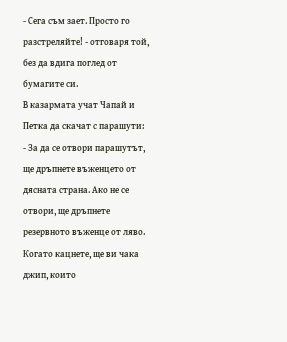- Сега съм зает. Просто го разстреляйте! - отговаря той, без да вдига поглед от бумагите си.
В казармата учат Чапай и Петка да скачат с парашути:
- За да се отвори парашутът, ще дръпнете въженцето от дясната страна. Ако не се отвори, ще дръпнете резервното въженце от ляво. Когато кацнете, ще ви чака джип, които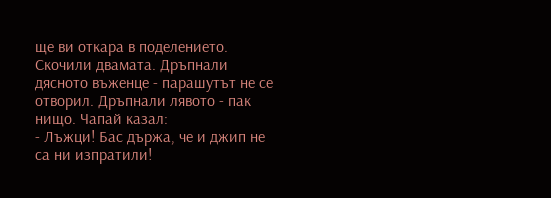ще ви откара в поделението.
Скочили двамата. Дръпнали дясното въженце - парашутът не се отворил. Дръпнали лявото - пак нищо. Чапай казал:
- Лъжци! Бас държа, че и джип не са ни изпратили!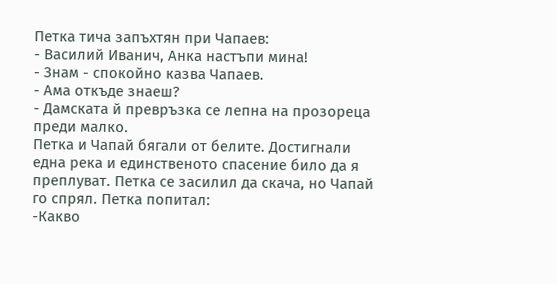Петка тича запъхтян при Чапаев:
- Василий Иванич, Анка настъпи мина!
- Знам - спокойно казва Чапаев.
- Ама откъде знаеш?
- Дамската й превръзка се лепна на прозореца преди малко.
Петка и Чапай бягали от белите. Достигнали една река и единственото спасение било да я преплуват. Петка се засилил да скача, но Чапай го спрял. Петка попитал:
-Какво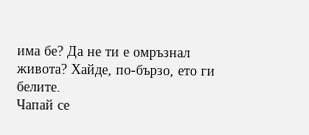има бе? Да не ти е омръзнал живота? Хайде, по-бързо, ето ги белите.
Чапай се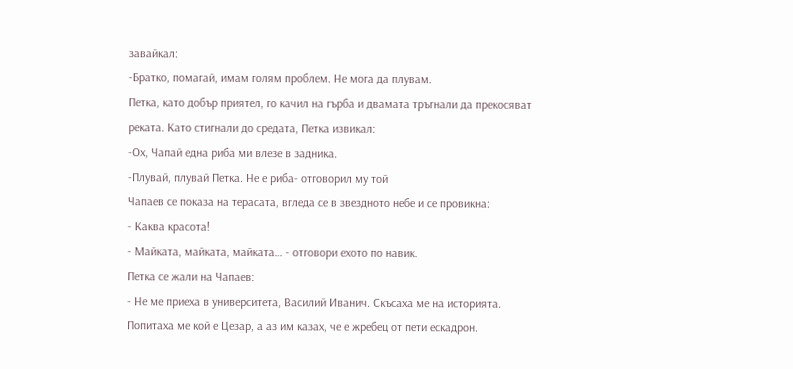завайкал:
-Братко, помагай, имам голям проблем. Не мога да плувам.
Петка, като добър приятел, го качил на гърба и двамата тръгнали да прекосяват реката. Като стигнали до средата, Петка извикал:
-Ох, Чапай една риба ми влезе в задника.
-Плувай, плувай Петка. Не е риба- отговорил му той
Чапаев се показа на терасата, вгледа се в звездното небе и се провикна:
- Каква красота!
- Майката, майката, майката… - отговори ехото по навик.
Петка се жали на Чапаев:
- Не ме приеха в университета, Василий Иванич. Скъсаха ме на историята. Попитаха ме кой е Цезар, а аз им казах, че е жребец от пети ескадрон.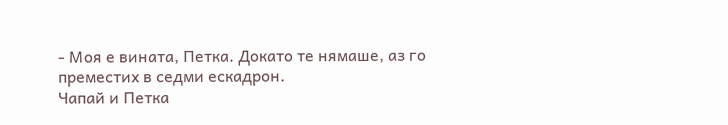- Моя е вината, Петка. Докато те нямаше, аз го преместих в седми ескадрон.
Чапай и Петка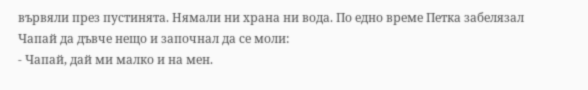вървяли през пустинята. Нямали ни храна ни вода. По едно време Петка забелязал Чапай да дъвче нещо и започнал да се моли:
- Чапай, дай ми малко и на мен.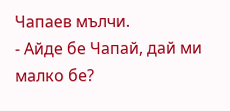Чапаев мълчи.
- Айде бе Чапай, дай ми малко бе?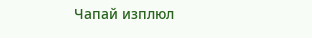Чапай изплюл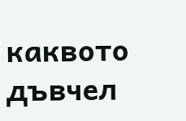каквото дъвчел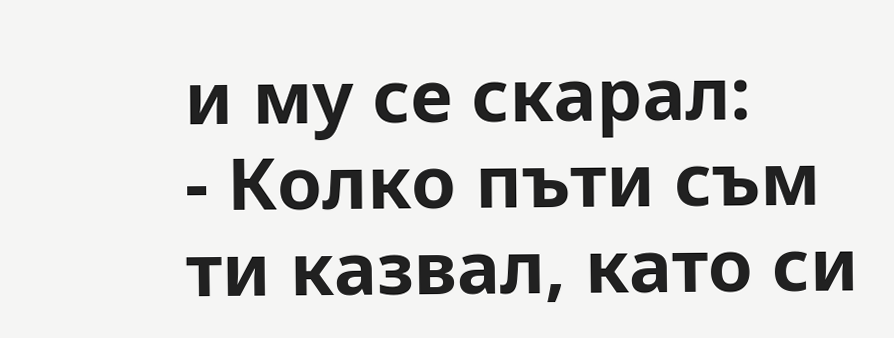и му се скарал:
- Колко пъти съм ти казвал, като си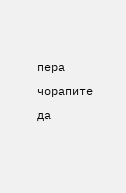пера чорапите да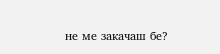не ме закачаш бе?